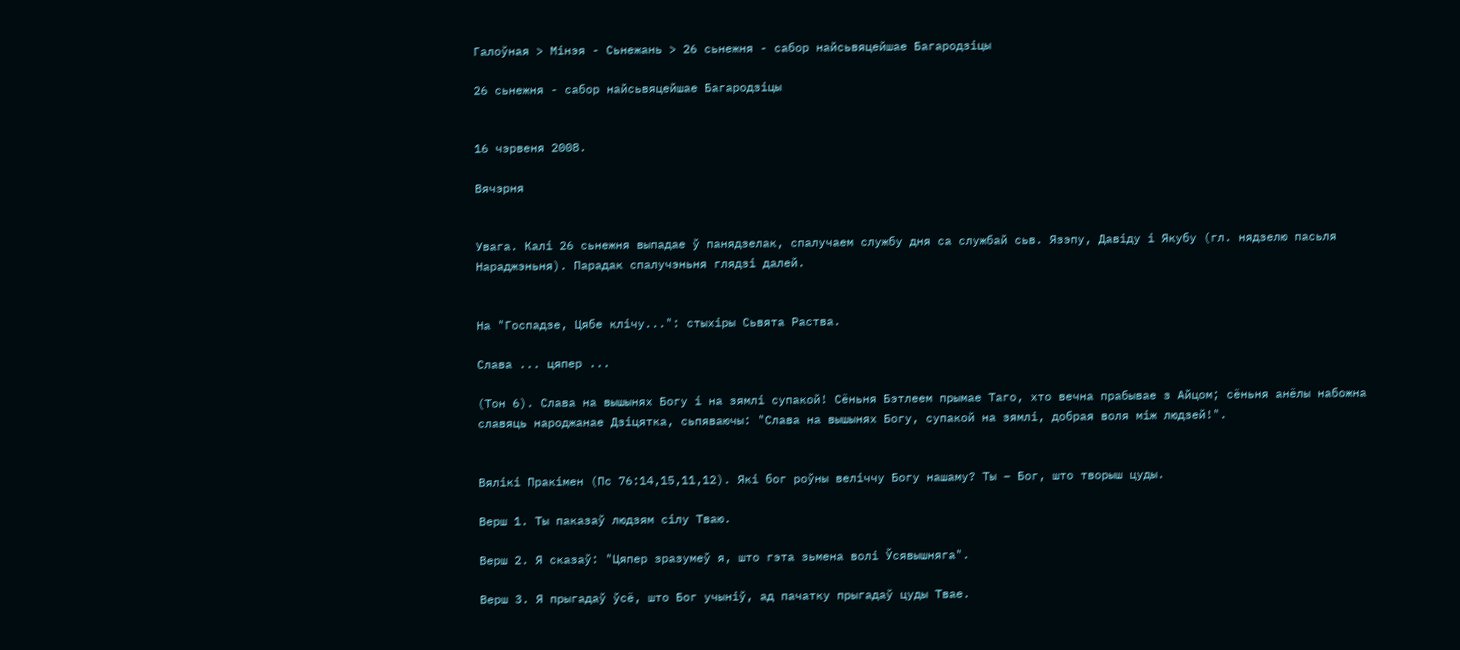Галоўная > Мінэя - Сьнежань > 26 сьнежня - сабор найсьвяцейшае Багародзіцы

26 сьнежня - сабор найсьвяцейшае Багародзіцы


16 чэрвеня 2008.

Вячэрня


Увага. Калі 26 сьнежня выпадае ў панядзелак, спалучаем службу дня са службай сьв. Язэпу, Давіду і Якубу (гл. нядзелю пасьля Нараджэньня). Парадак спалучэньня глядзі далей.


На "Госпадзе, Цябе клічу...": стыхіры Сьвята Раства.

Слава ... цяпер ...

(Тон 6). Слава на вышынях Богу і на зямлі супакой! Сёньня Бэтлеем прымае Таго, хто вечна прабывае з Айцом; сёньня анёлы набожна славяць народжанае Дзіцятка, сьпяваючы: "Слава на вышынях Богу, супакой на зямлі, добрая воля між людзей!".


Вялікі Пракімен (Пс 76:14,15,11,12). Які бог роўны веліччу Богу нашаму? Ты – Бог, што творыш цуды.

Верш 1. Ты паказаў людзям сілу Тваю.

Верш 2. Я сказаў: "Цяпер зразумеў я, што гэта зьмена волі Ўсявышняга".

Верш 3. Я прыгадаў ўсё, што Бог учыніў, ад пачатку прыгадаў цуды Твае.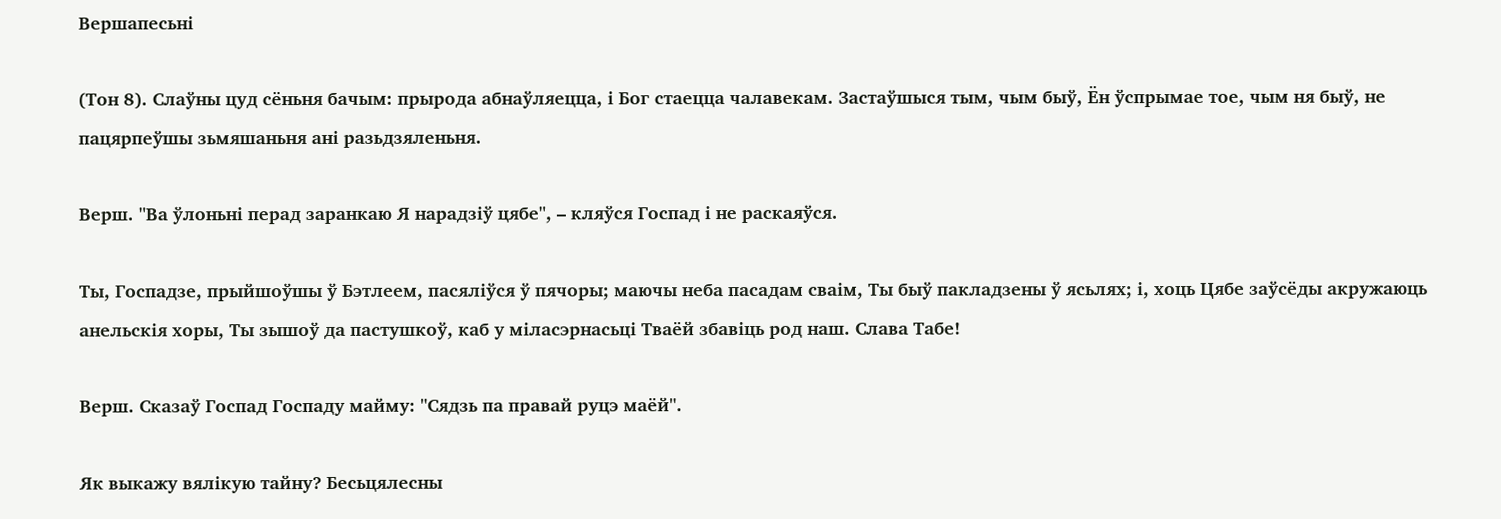Вершапесьні

(Тон 8). Слаўны цуд сёньня бачым: прырода абнаўляецца, і Бог стаецца чалавекам. Застаўшыся тым, чым быў, Ён ўспрымае тое, чым ня быў, не пацярпеўшы зьмяшаньня ані разьдзяленьня.

Верш. "Ва ўлоньні перад заранкаю Я нарадзіў цябе", – кляўся Госпад і не раскаяўся.

Ты, Госпадзе, прыйшоўшы ў Бэтлеем, пасяліўся ў пячоры; маючы неба пасадам сваім, Ты быў пакладзены ў ясьлях; і, хоць Цябе заўсёды акружаюць анельскія хоры, Ты зышоў да пастушкоў, каб у міласэрнасьці Тваёй збавіць род наш. Слава Табе!

Верш. Сказаў Госпад Госпаду майму: "Сядзь па правай руцэ маёй".

Як выкажу вялікую тайну? Бесьцялесны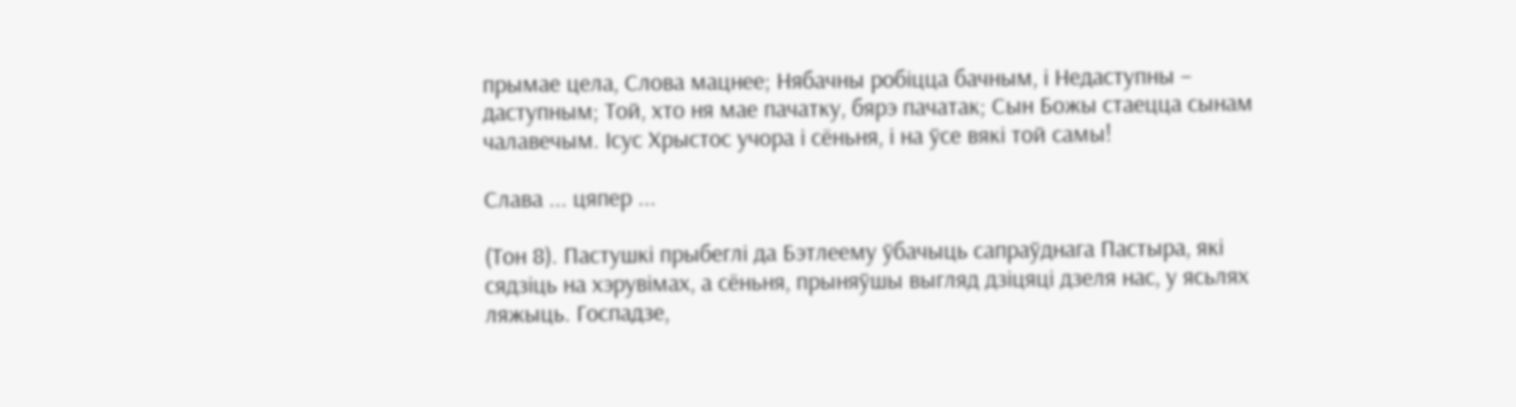прымае цела, Слова мацнее; Нябачны робіцца бачным, і Недаступны – даступным; Той, хто ня мае пачатку, бярэ пачатак; Сын Божы стаецца сынам чалавечым. Ісус Хрыстос учора і сёньня, і на ўсе вякі той самы!

Слава ... цяпер ...

(Тон 8). Пастушкі прыбеглі да Бэтлеему ўбачыць сапраўднага Пастыра, які сядзіць на хэрувімах, а сёньня, прыняўшы выгляд дзіцяці дзеля нас, у ясьлях ляжыць. Госпадзе,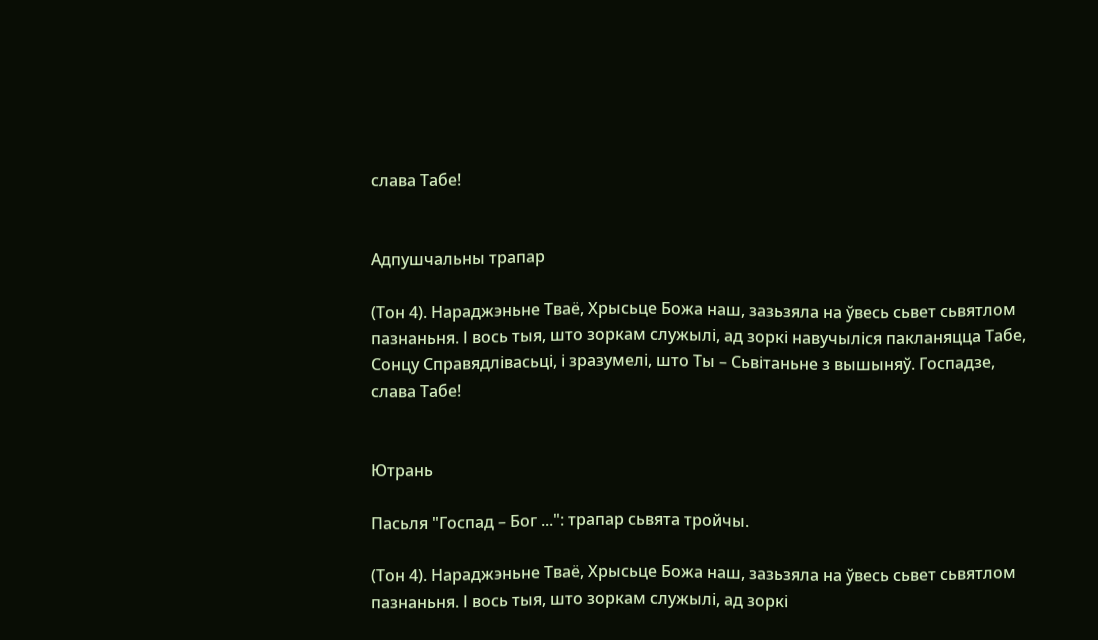слава Табе!


Адпушчальны трапар

(Тон 4). Нараджэньне Тваё, Хрысьце Божа наш, зазьзяла на ўвесь сьвет сьвятлом пазнаньня. І вось тыя, што зоркам служылі, ад зоркі навучыліся пакланяцца Табе, Сонцу Справядлівасьці, і зразумелі, што Ты – Сьвітаньне з вышыняў. Госпадзе, слава Табе!


Ютрань

Пасьля "Госпад – Бог ...": трапар сьвята тройчы.

(Тон 4). Нараджэньне Тваё, Хрысьце Божа наш, зазьзяла на ўвесь сьвет сьвятлом пазнаньня. І вось тыя, што зоркам служылі, ад зоркі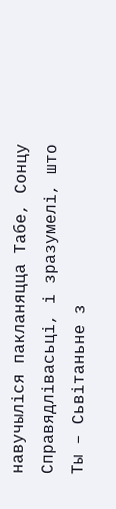навучыліся пакланяцца Табе, Сонцу Справядлівасьці, і зразумелі, што Ты – Сьвітаньне з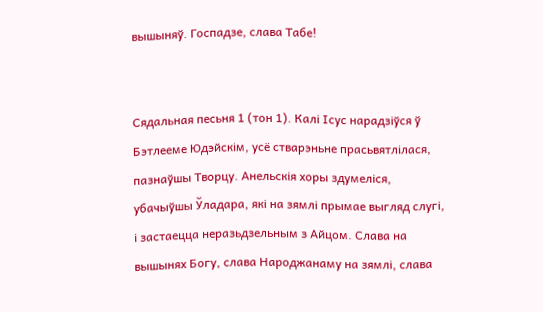вышыняў. Госпадзе, слава Табе!


Сядальная песьня 1 (тон 1). Калі Ісус нарадзіўся ў Бэтлееме Юдэйскім, усё стварэньне прасьвятлілася, пазнаўшы Творцу. Анельскія хоры здумеліся, убачыўшы Ўладара, які на зямлі прымае выгляд слугі, і застаецца неразьдзельным з Айцом. Слава на вышынях Богу, слава Народжанаму на зямлі, слава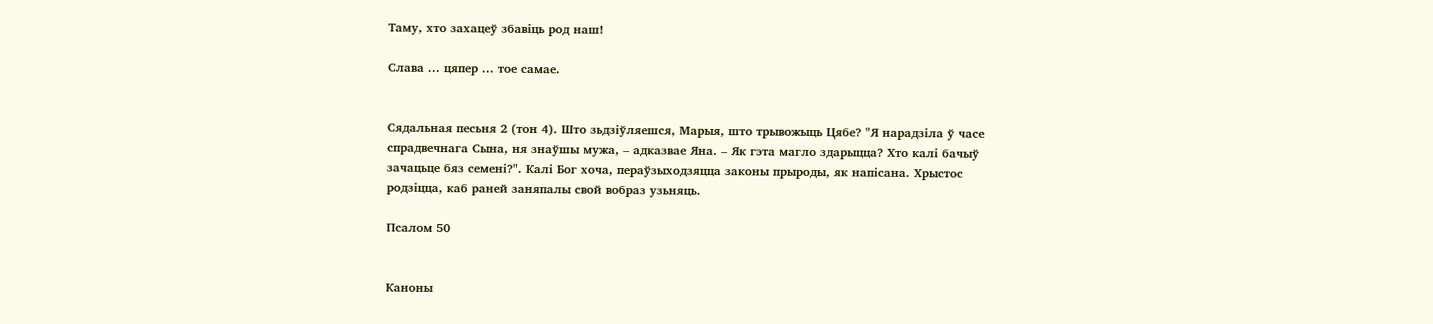Таму, хто захацеў збавіць род наш!

Слава ... цяпер ... тое самае.


Сядальная песьня 2 (тон 4). Што зьдзіўляешся, Марыя, што трывожыць Цябе? "Я нарадзіла ў часе спрадвечнага Сына, ня знаўшы мужа, – адказвае Яна. – Як гэта магло здарыцца? Хто калі бачыў зачацьце бяз семені?". Калі Бог хоча, пераўзыходзяцца законы прыроды, як напісана. Хрыстос родзіцца, каб раней заняпалы свой вобраз узьняць.

Псалом 50


Каноны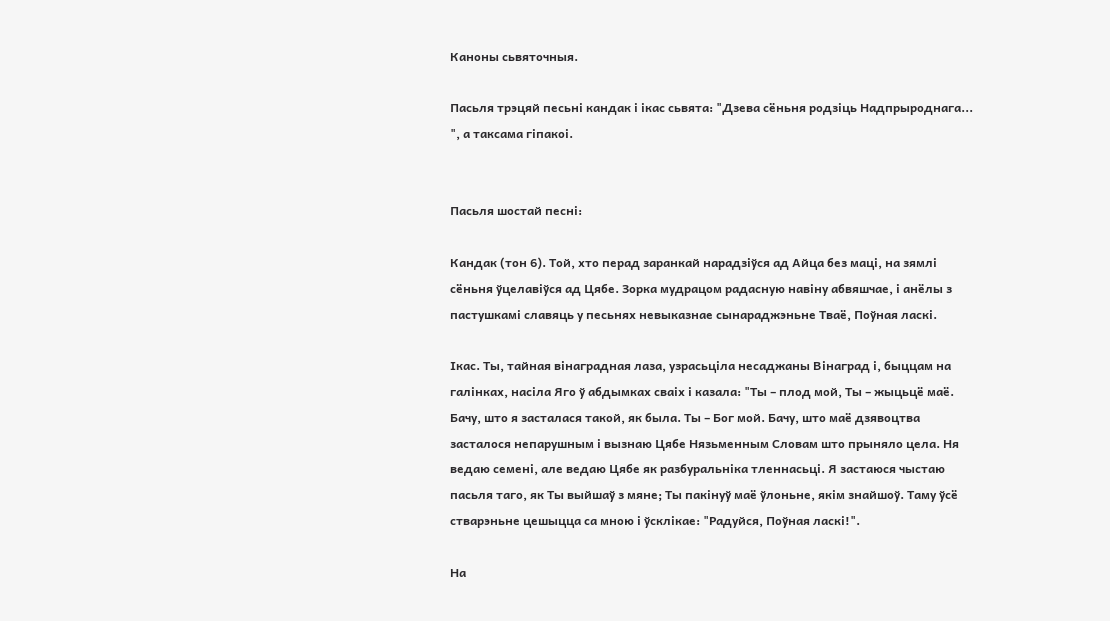Каноны сьвяточныя.

Пасьля трэцяй песьні кандак і ікас сьвята: "Дзева сёньня родзіць Надпрыроднага... ", а таксама гіпакоі.


Пасьля шостай песні:

Кандак (тон 6). Той, хто перад заранкай нарадзіўся ад Айца без маці, на зямлі сёньня ўцелавіўся ад Цябе. Зорка мудрацом радасную навіну абвяшчае, і анёлы з пастушкамі славяць у песьнях невыказнае сынараджэньне Тваё, Поўная ласкі.

Ікас. Ты, тайная вінаградная лаза, узрасьціла несаджаны Вінаград і, быццам на галінках, насіла Яго ў абдымках сваіх і казала: "Ты – плод мой, Ты – жыцьцё маё. Бачу, што я засталася такой, як была. Ты – Бог мой. Бачу, што маё дзявоцтва засталося непарушным і вызнаю Цябе Нязьменным Словам што прыняло цела. Ня ведаю семені, але ведаю Цябе як разбуральніка тленнасьці. Я застаюся чыстаю пасьля таго, як Ты выйшаў з мяне; Ты пакінуў маё ўлоньне, якім знайшоў. Таму ўсё стварэньне цешыцца са мною і ўсклікае: "Радуйся, Поўная ласкі!".

На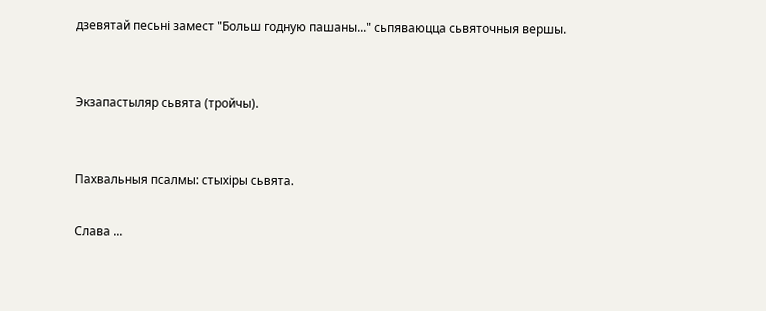дзевятай песьні замест "Больш годную пашаны..." сьпяваюцца сьвяточныя вершы.


Экзапастыляр сьвята (тройчы).


Пахвальныя псалмы: стыхіры сьвята.

Слава ...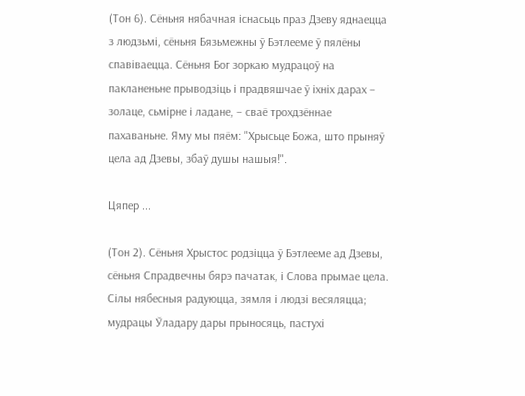(Тон 6). Сёньня нябачная існасьць праз Дзеву яднаецца з людзьмі, сёньня Бязьмежны ў Бэтлееме ў пялёны спавіваецца. Сёньня Бог зоркаю мудрацоў на пакланеньне прыводзіць і прадвяшчае ў іхніх дарах – золаце, сьмірне і ладане, – сваё трохдзённае пахаваньне. Яму мы пяём: "Хрысьце Божа, што прыняў цела ад Дзевы, збаў душы нашыя!".

Цяпер ...

(Тон 2). Сёньня Хрыстос родзіцца ў Бэтлееме ад Дзевы, сёньня Спрадвечны бярэ пачатак, і Слова прымае цела. Сілы нябесныя радуюцца, зямля і людзі весяляцца; мудрацы Ўладару дары прыносяць, пастухі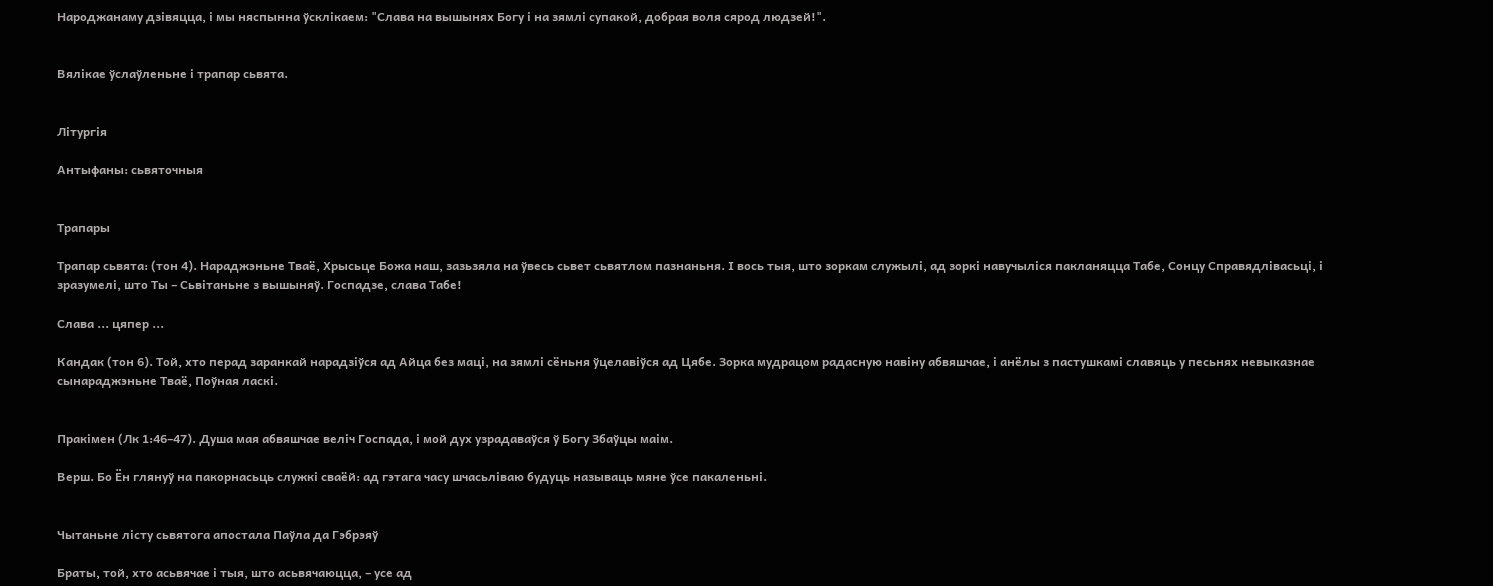Народжанаму дзівяцца, і мы няспынна ўсклікаем: "Слава на вышынях Богу і на зямлі супакой, добрая воля сярод людзей!".


Вялікае ўслаўленьне і трапар сьвята.


Літургія

Антыфаны: сьвяточныя


Трапары

Трапар сьвята: (тон 4). Нараджэньне Тваё, Хрысьце Божа наш, зазьзяла на ўвесь сьвет сьвятлом пазнаньня. І вось тыя, што зоркам служылі, ад зоркі навучыліся пакланяцца Табе, Сонцу Справядлівасьці, і зразумелі, што Ты – Сьвітаньне з вышыняў. Госпадзе, слава Табе!

Слава ... цяпер ...

Кандак (тон 6). Той, хто перад заранкай нарадзіўся ад Айца без маці, на зямлі сёньня ўцелавіўся ад Цябе. Зорка мудрацом радасную навіну абвяшчае, і анёлы з пастушкамі славяць у песьнях невыказнае сынараджэньне Тваё, Поўная ласкі.


Пракімен (Лк 1:46–47). Душа мая абвяшчае веліч Госпада, і мой дух узрадаваўся ў Богу Збаўцы маім.

Верш. Бо Ён глянуў на пакорнасьць служкі сваёй: ад гэтага часу шчасьліваю будуць называць мяне ўсе пакаленьні.


Чытаньне лісту сьвятога апостала Паўла да Гэбрэяў

Браты, той, хто асьвячае і тыя, што асьвячаюцца, – усе ад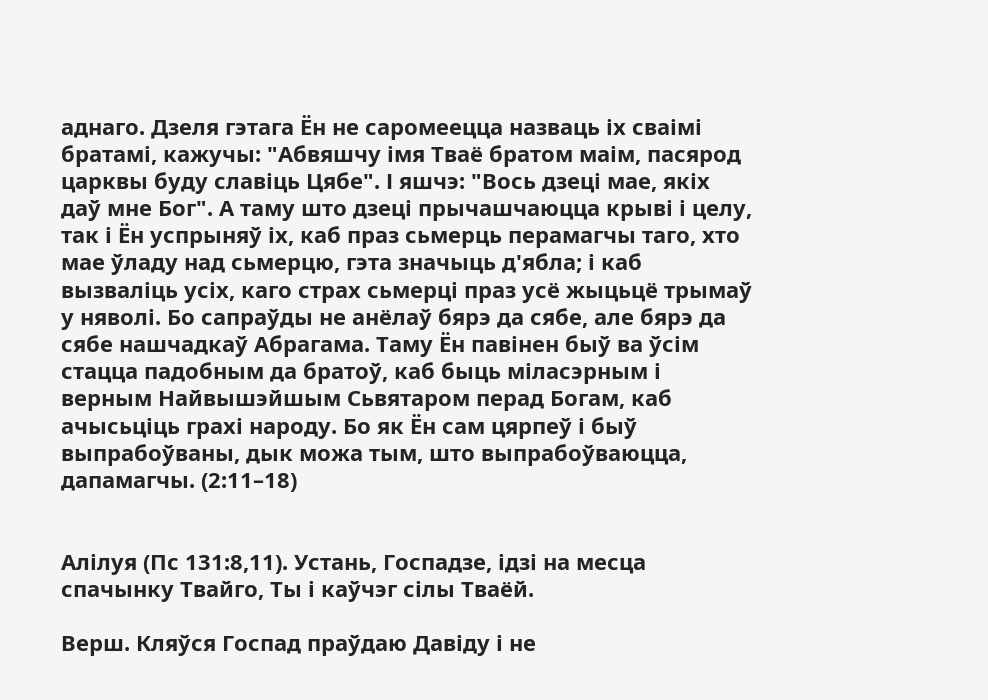аднаго. Дзеля гэтага Ён не саромеецца назваць іх сваімі братамі, кажучы: "Абвяшчу імя Тваё братом маім, пасярод царквы буду славіць Цябе". І яшчэ: "Вось дзеці мае, якіх даў мне Бог". А таму што дзеці прычашчаюцца крыві і целу, так і Ён успрыняў іх, каб праз сьмерць перамагчы таго, хто мае ўладу над сьмерцю, гэта значыць д'ябла; і каб вызваліць усіх, каго страх сьмерці праз усё жыцьцё трымаў у няволі. Бо сапраўды не анёлаў бярэ да сябе, але бярэ да сябе нашчадкаў Абрагама. Таму Ён павінен быў ва ўсім стацца падобным да братоў, каб быць міласэрным і верным Найвышэйшым Сьвятаром перад Богам, каб ачысьціць грахі народу. Бо як Ён сам цярпеў і быў выпрабоўваны, дык можа тым, што выпрабоўваюцца, дапамагчы. (2:11–18)


Алілуя (Пс 131:8,11). Устань, Госпадзе, ідзі на месца спачынку Твайго, Ты і каўчэг сілы Тваёй.

Верш. Кляўся Госпад праўдаю Давіду і не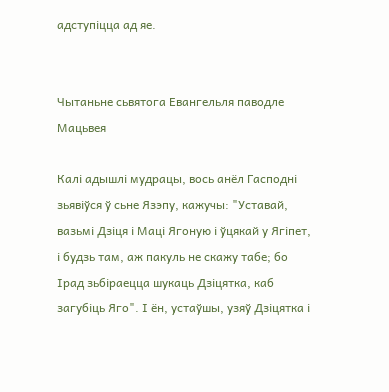адступіцца ад яе.


Чытаньне сьвятога Евангельля паводле Мацьвея

Калі адышлі мудрацы, вось анёл Гасподні зьявіўся ў сьне Язэпу, кажучы: "Уставай, вазьмі Дзіця і Маці Ягоную і ўцякай у Ягіпет, і будзь там, аж пакуль не скажу табе; бо Ірад зьбіраецца шукаць Дзіцятка, каб загубіць Яго". І ён, устаўшы, узяў Дзіцятка і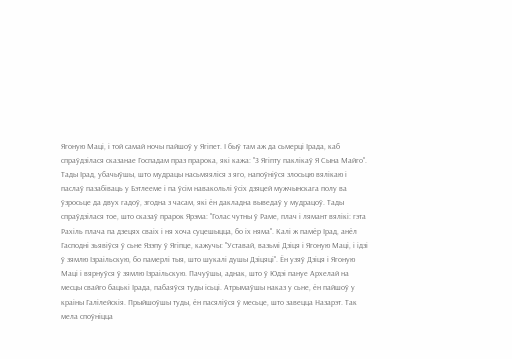Ягоную Маці, і той самай ночы пайшоў у Ягіпет. І быў там аж да сьмерці Ірада, каб спраўдзілася сказанае Госпадам праз прарока, які кажа: "З Ягіпту паклікаў Я Сына Майго". Тады Ірад, убачыўшы, што мудрацы насьмяяліся з яго, напоўніўся злосьцю вялікаю і паслаў пазабіваць у Бэтлееме і па ўсім навакольлі ўсіх дзяцей мужчынскага полу ва ўзросьце да двух гадоў, згодна з часам, які ён дакладна выведаў у мудрацоў. Тады спраўдзілася тое, што сказаў прарок Ярэма: "Голас чутны ў Раме, плач і лямант вялікі: гэта Рахіль плача па дзецях сваіх і ня хоча суцешыцца, бо іх няма". Калі ж памёр Ірад, анёл Гасподні зьявіўся ў сьне Язэпу ў Ягіпце, кажучы: "Уставай, вазьмі Дзіця і Ягоную Маці, і ідзі ў зямлю Ізраільскую, бо памерлі тыя, што шукалі душы Дзіцяці". Ён узяў Дзіця і Ягоную Маці і вярнуўся ў зямлю Ізраільскую. Пачуўшы, аднак, што ў Юдэі пануе Архелай на месцы свайго бацькі Ірада, пабаяўся туды ісьці. Атрымаўшы наказ у сьне, ён пайшоў у краіны Галілейскія. Прыйшоўшы туды, ён пасяліўся ў месьце, што завецца Назарэт. Так мела споўніцца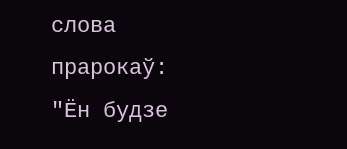слова прарокаў: "Ён будзе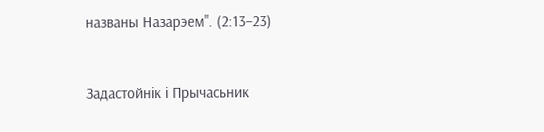названы Назарэем". (2:13–23)


Задастойнік і Прычасьник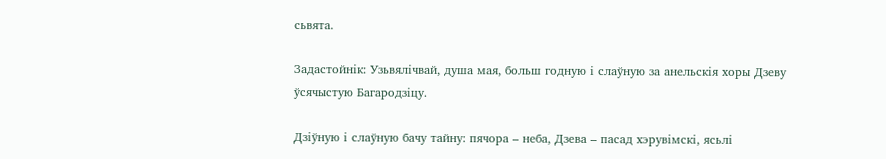сьвята.

Задастойнік: Узьвялічвай, душа мая, больш годную і слаўную за анельскія хоры Дзеву ўсячыстую Багародзіцу.

Дзіўную і слаўную бачу тайну: пячора – неба, Дзева – пасад хэрувімскі, ясьлі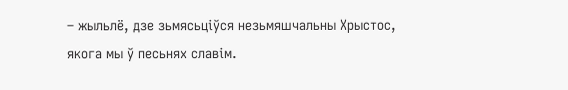– жыльлё, дзе зьмясьціўся незьмяшчальны Хрыстос, якога мы ў песьнях славім.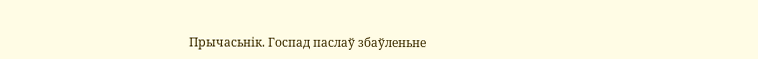Прычасьнік. Госпад паслаў збаўленьне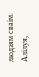людзям сваім. Алілуя,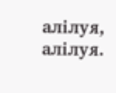алілуя, алілуя.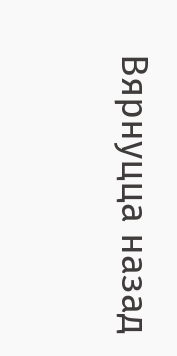Вярнуцца назад